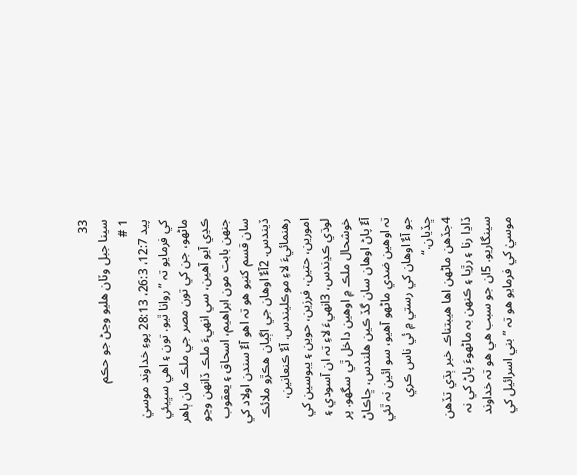33
سينا جبل وٽان هليو وڃڻ جو حڪم
1 #
پيد 12:7، 26:3، 28:13 پوءِ خداوند موسيٰ کي فرمايو تہ ”روانا ٿيو. تون ۽ اهي سڀيئي ماڻهو، جن کي تون مصر جي ملڪ مان ٻاهر ڪڍي آيو آهين، سي انهيءَ ملڪ ڏانهن وڃو جنهن بابت مون ابراهيم، اسحاق ۽ يعقوب سان قسم کنيو هو تہ اهو آءٌ سندن اولاد کي ڏيندس. 2آءٌ اوهان جي اڳيان هڪڙو ملائڪ رهنمائيءَ لاءِ موڪليندس. آءٌ ڪنعانين، امورين، حتين، فرزين، حوين ۽ يبوسين کي لوڌي ڪڍندس، 3انهيءَ لاءِ تہ ان آسودي ۽ خوشحال ملڪ ۾ اوهين داخل ٿي سگھو. پر آءٌ پاڻ اوهان سان گڏ ڪين هلندس، ڇاڪاڻ تہ اوهين ضدي ماڻهو آهيو، سو ائين نہ ٿئي جو آءٌ اوهان کي رستي ۾ ئي ناس ڪري ڇڏيان.“
4جڏهن ماڻهن اها هيبتناڪ خبر ٻڌي تڏهن ڏاڍا رنا ۽ رڙيا ۽ ڪنهن بہ ماڻهوءَ پاڻ کي نہ سينگاريو. 5ان جو سبب هي هو تہ خداوند موسيٰ کي فرمايو هو تہ ”بني اسرائيل کي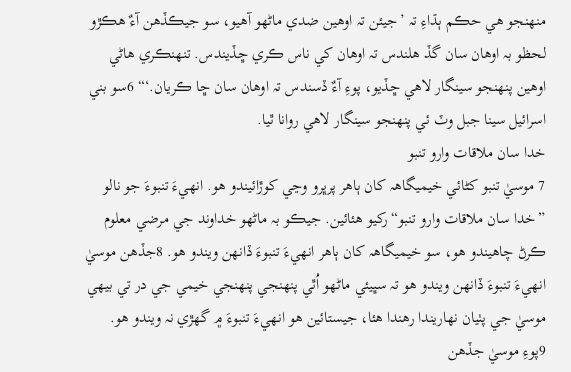منهنجو هي حڪم ٻڌاءِ تہ ’جيئن تہ اوهين ضدي ماڻهو آهيو، سو جيڪڏهن آءٌ هڪڙو لحظو بہ اوهان سان گڏ هلندس تہ اوهان کي ناس ڪري ڇڏيندس. تنهنڪري هاڻي اوهين پنهنجو سينگار لاهي ڇڏيو، پوءِ آءٌ ڏسندس تہ اوهان سان ڇا ڪريان.‘“ 6سو بني اسرائيل سينا جبل وٽ ئي پنهنجو سينگار لاهي روانا ٿيا.
خدا سان ملاقات وارو تنبو
7 موسيٰ تنبو کڻائي خيميگاهہ کان ٻاهر پرڀرو وڃي کوڙائيندو هو. انهيءَ تنبوءَ جو نالو ”خدا سان ملاقات وارو تنبو“ رکيو هئائين. جيڪو بہ ماڻهو خداوند جي مرضي معلوم ڪرڻ چاهيندو هو، سو خيميگاهہ کان ٻاهر انهيءَ تنبوءَ ڏانهن ويندو هو. 8جڏهن موسيٰ انهيءَ تنبوءَ ڏانهن ويندو هو تہ سڀيئي ماڻهو اُٿي پنهنجي پنهنجي خيمي جي در تي بيهي موسيٰ جي پٺيان نهاريندا رهندا هئا، جيستائين هو انهيءَ تنبوءَ ۾ گھڙي نہ ويندو هو. 9پوءِ موسيٰ جڏهن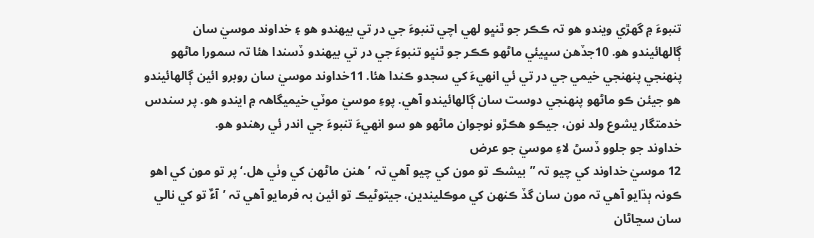تنبوءَ ۾ گھڙي ويندو هو تہ ڪڪر جو ٿنڀو لهي اچي تنبوءَ جي در تي بيهندو هو ۽ خداوند موسيٰ سان ڳالهائيندو هو. 10جڏهن سڀيئي ماڻهو ڪڪر جو ٿنڀو تنبوءَ جي در تي بيهندو ڏسندا هئا تہ سمورا ماڻهو پنهنجي پنهنجي خيمي جي در تي ئي انهيءَ کي سجدو ڪندا هئا. 11خداوند موسيٰ سان روبرو ائين ڳالهائيندو هو جيئن ڪو ماڻهو پنهنجي دوست سان ڳالهائيندو آهي. پوءِ موسيٰ موٽي خيميگاهہ ۾ ايندو هو. پر سندس خدمتگار يشوع ولد نون، جيڪو هڪڙو نوجوان ماڻهو هو سو انهيءَ تنبوءَ جي اندر ئي رهندو هو.
خداوند جو جلوو ڏسڻ لاءِ موسيٰ جو عرض
12 موسيٰ خداوند کي چيو تہ ”بيشڪ تو مون کي چيو آهي تہ ’هنن ماڻهن کي وٺي هل.‘ پر تو مون کي اهو ڪونہ ٻڌايو آهي تہ مون سان گڏ ڪنهن کي موڪليندين، جيتوڻيڪ تو ائين بہ فرمايو آهي تہ ’آءٌ تو کي نالي سان سڃاڻان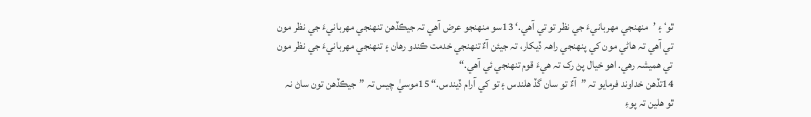ٿو‘ ۽ ’منهنجي مهربانيءَ جي نظر تو تي آهي.‘ 13سو منهنجو عرض آهي تہ جيڪڏهن تنهنجي مهربانيءَ جي نظر مون تي آهي تہ هاڻي مون کي پنهنجي راهہ ڏيکار، تہ جيئن آءٌ تنهنجي خدمت ڪندو رهان ۽ تنهنجي مهربانيءَ جي نظر مون تي هميشہ رهي. اهو خيال پڻ رک تہ هيءَ قوم تنهنجي ئي آهي.“
14تڏهن خداوند فرمايو تہ ”آءٌ تو سان گڏ هلندس ۽ تو کي آرام ڏيندس.“ 15موسيٰ چيس تہ ”جيڪڏهن تون ساڻ نہ ٿو هلين تہ پوءِ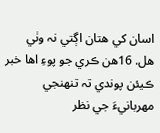اسان کي هتان اڳتي نہ وٺي هل. 16هن ڪري جو پوءِ اها خبر ڪيئن پوندي تہ تنهنجي مهربانيءَ جي نظر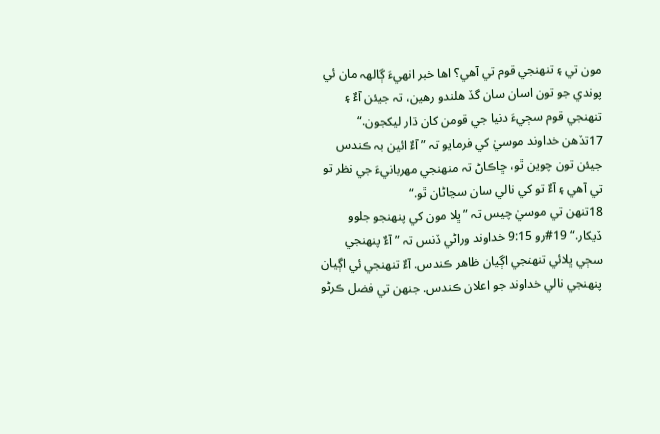مون تي ۽ تنهنجي قوم تي آهي؟ اها خبر انهيءَ ڳالهہ مان ئي پوندي جو تون اسان سان گڏ هلندو رهين، تہ جيئن آءٌ ۽ تنهنجي قوم سڄيءَ دنيا جي قومن کان ڌار ليکجون.“ 17تڏهن خداوند موسيٰ کي فرمايو تہ ”آءٌ ائين بہ ڪندس جيئن تون چوين ٿو، ڇاڪاڻ تہ منهنجي مهربانيءَ جي نظر تو تي آهي ۽ آءٌ تو کي نالي سان سڃاڻان ٿو.“
18تنهن تي موسيٰ چيس تہ ”ڀلا مون کي پنهنجو جلوو ڏيکار.“ 19#رو 9:15 خداوند وراڻي ڏنس تہ ”آءٌ پنهنجي سڄي ڀلائي تنهنجي اڳيان ظاهر ڪندس. آءٌ تنهنجي ئي اڳيان پنهنجي نالي خداوند جو اعلان ڪندس. جنهن تي فضل ڪرڻو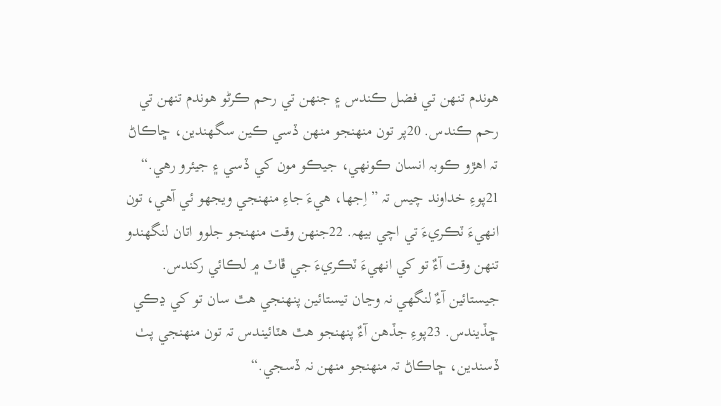هوندم تنهن تي فضل ڪندس ۽ جنهن تي رحم ڪرڻو هوندم تنهن تي رحم ڪندس. 20پر تون منهنجو منهن ڏسي ڪين سگھندين، ڇاڪاڻ تہ اهڙو ڪوبہ انسان ڪونهي، جيڪو مون کي ڏسي ۽ جيئرو رهي.“ 21پوءِ خداوند چيس تہ ”اِجھا، هيءَ جاءِ منهنجي ويجھو ئي آهي، تون انهيءَ ٽڪريءَ تي اچي بيهہ. 22جنهن وقت منهنجو جلوو اتان لنگھندو تنهن وقت آءٌ تو کي انهيءَ ٽڪريءَ جي ڦاٽ ۾ لڪائي رکندس. جيستائين آءٌ لنگھي نہ وڃان تيستائين پنهنجي هٿ سان تو کي ڍڪي ڇڏيندس. 23پوءِ جڏهن آءٌ پنهنجو هٿ هٽائيندس تہ تون منهنجي پٺ ڏسندين، ڇاڪاڻ تہ منهنجو منهن نہ ڏسجي.“